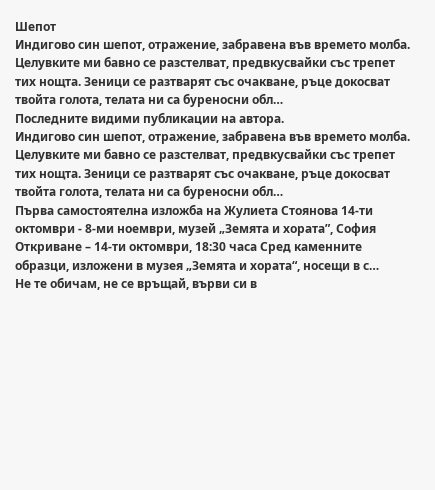Шепот
Индигово син шепот, отражение, забравена във времето молба. Целувките ми бавно се разстелват, предвкусвайки със трепет тих нощта. Зеници се разтварят със очакване, ръце докосват твойта голота, телата ни са буреносни обл…
Последните видими публикации на автора.
Индигово син шепот, отражение, забравена във времето молба. Целувките ми бавно се разстелват, предвкусвайки със трепет тих нощта. Зеници се разтварят със очакване, ръце докосват твойта голота, телата ни са буреносни обл…
Първа самостоятелна изложба на Жулиета Стоянова 14-ти октомври - 8-ми ноември, музей „Земята и хората”, София Откриване – 14-ти октомври, 18:30 часа Сред каменните образци, изложени в музея „Земята и хората“, носещи в с…
Не те обичам, не се връщай, върви си в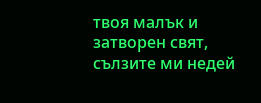твоя малък и затворен свят, сълзите ми недей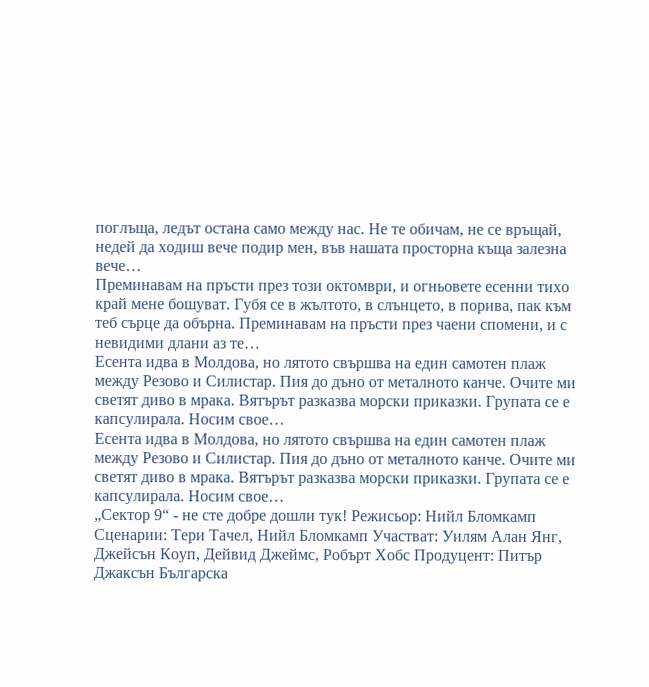поглъща, ледът остана само между нас. Не те обичам, не се връщай, недей да ходиш вече подир мен, във нашата просторна къща залезна вече…
Преминавам на пръсти през този октомври, и огньовете есенни тихо край мене бошуват. Губя се в жълтото, в слънцето, в порива, пак към теб сърце да обърна. Преминавам на пръсти през чаени спомени, и с невидими длани аз те…
Есента идва в Молдова, но лятото свършва на един самотен плаж между Резово и Силистар. Пия до дъно от металното канче. Очите ми светят диво в мрака. Вятърът разказва морски приказки. Групата се е капсулирала. Носим свое…
Есента идва в Молдова, но лятото свършва на един самотен плаж между Резово и Силистар. Пия до дъно от металното канче. Очите ми светят диво в мрака. Вятърът разказва морски приказки. Групата се е капсулирала. Носим свое…
„Сектор 9“ - не сте добре дошли тук! Режисьор: Нийл Бломкамп Сценарии: Тери Тачел, Нийл Бломкамп Участват: Уилям Алан Янг, Джейсън Коуп, Дейвид Джеймс, Робърт Хобс Продуцент: Питър Джаксън Българска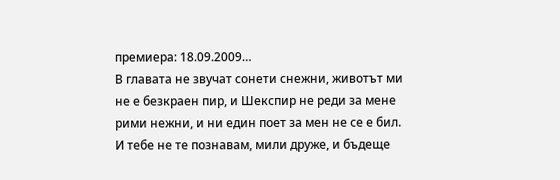премиера: 18.09.2009…
В главата не звучат сонети снежни, животът ми не е безкраен пир, и Шекспир не реди за мене рими нежни, и ни един поет за мен не се е бил. И тебе не те познавам, мили друже, и бъдеще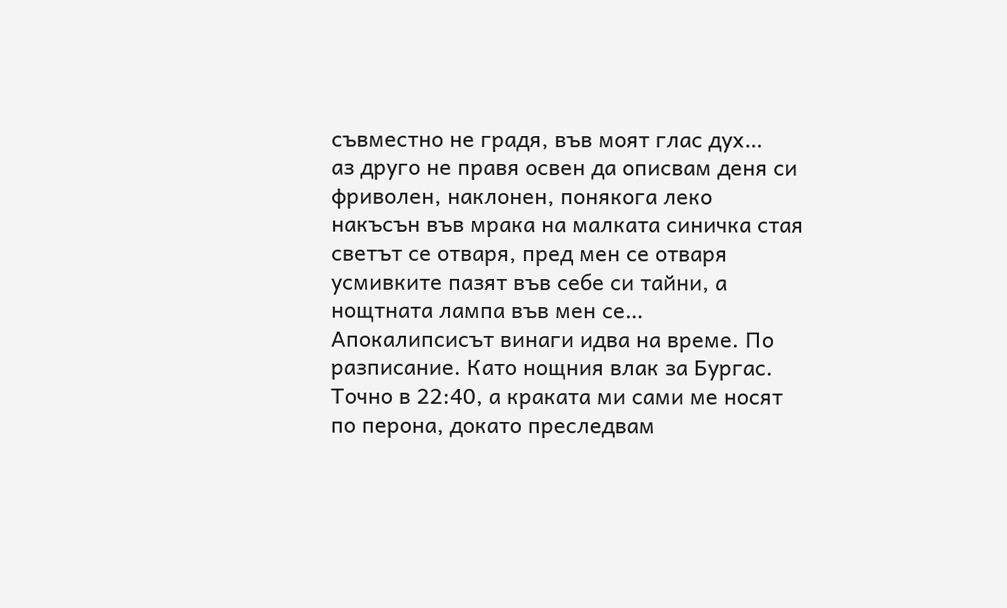съвместно не градя, във моят глас дух…
аз друго не правя освен да описвам деня си фриволен, наклонен, понякога леко накъсън във мрака на малката синичка стая светът се отваря, пред мен се отваря усмивките пазят във себе си тайни, а нощтната лампа във мен се…
Апокалипсисът винаги идва на време. По разписание. Като нощния влак за Бургас. Точно в 22:40, а краката ми сами ме носят по перона, докато преследвам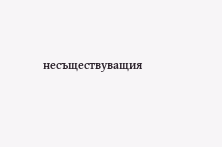несъществуващия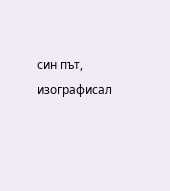син път, изографисал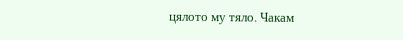цялото му тяло. Чакам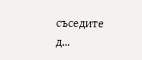съседите д…